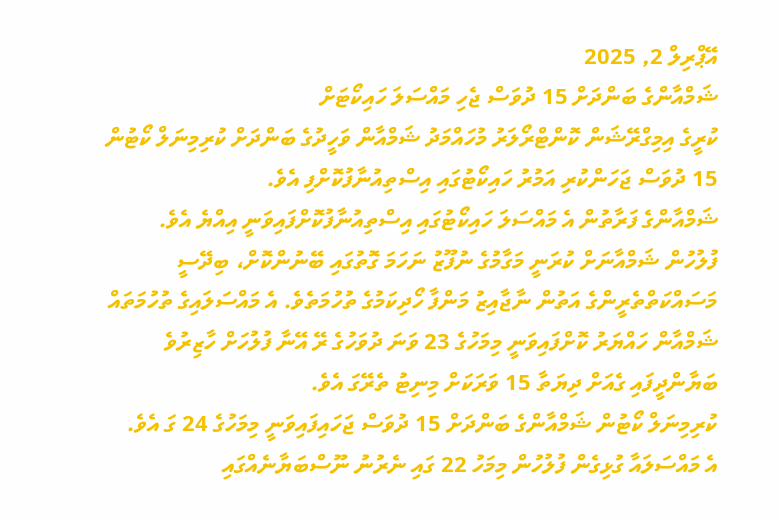އޭޕްރިލް 2, 2025
ޝަމްއާންގެ ބަންދަށް 15 ދުވަސް ޖެހި މައްސަލަ ހައިކޯޓަށް
ކުރީގެ އިމިގްރޭޝަން ކޮންޓްރޯލަރު މުހައްމަދު ޝަމްއާން ވަހީދުގެ ބަންދަށް ކުރިމިނަލް ކޯޓުން 15 ދުވަސް ޖަހަންކުރި އަމުރު ހައިކޯޓުގައި އިސްތިއުނާފުކޮށްފި އެވެ.
ޝަމްއާންގެ ފަރާތުން އެ މައްސަލަ ހައިކޯޓުގައި އިސްތިއުނާފުކޮށްފައިވަނީ އިއްޔެ އެވެ.
ފުލުހުން ޝަމްއާނަށް ކުރަނީ މަގާމުގެ ނުފޫޒު ނަހަމަ ގޮތުގައި ބޭނުންކޮށް، ބިދޭސީ މަސައްކަތްތެރީންގެ އަތުން ނާޖާއިޒު މަންފާ ހޯދިކަމުގެ ތުހުމަތެވެ. އެ މައްސަލައިގެ ތުހުމަތައް ޝަމްއާން ހައްޔަރު ކޮށްފައިވަނީ މިމަހުގެ 23 ވަނަ ދުވަހުގެ ރޭ އޭނާ ފުލުހަށް ހާޒިރުވެ ބަޔާންދީފައި ގެއަށް ދިޔަތާ 15 ވަރަކަށް މިނިޓު ތެރޭގަ އެވެ.
ކުރިމިނަލް ކޯޓުން ޝަމްއާންގެ ބަންދަށް 15 ދުވަސް ޖަހައިފައިވަނީ މިމަހުގެ 24 ގަ އެވެ.
އެ މައްސަލައާ ގުޅިގެން ފުލުހުން މިމަހު 22 ގައި ނެރުނު ނޫސްބަޔާނެއްގައި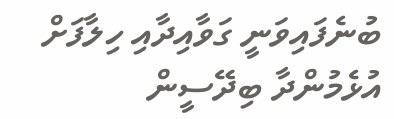ބުނެފައިވަނީ ގަވާއިދާއި ހިލާފަށް އުޅެމުންދާ ބިދޭސީން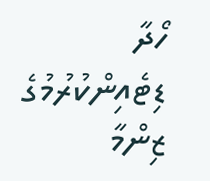ހޯދާ ޑިޓެއިންކުރުމުގެ ޒިންމާ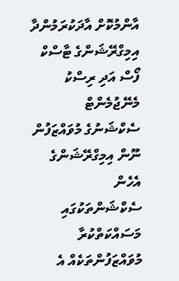އާންމުކޮށް އާދަކުރަމުންދާ އިމިގްރޭޝަންގެ ޓާސްކް ފޯސް އަދި ރިސްކު މެނޭޖުމެންޓް ސެކްޝަނުގެ މުވައްޒަފުން ނޫން އިމިގްރޭޝަންގެ އެހެން ސެކްޝަންތަކުގައި މަސައްކަތްކުރާ މުވައްޒަފުންތަކެއް އެ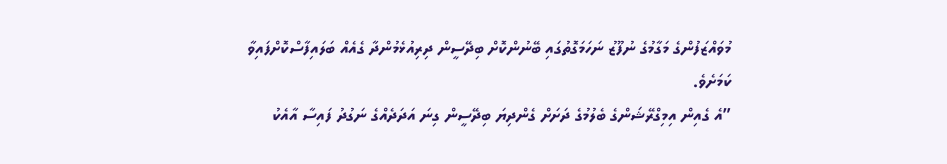މުވައްޒަފުންގެ މަގާމުގެ ނުފޫޒު ނަހަމަގޮތުގައި ބޭނުންކޮށް ބިދޭސީން ދިރިއުޅެމުންދާ ގެއެއް ބަލައިފާސްކޮށްފައިވާ ކަމަށެވެ.
”އެ ގެއިން އިމިގްރޭޝަންގެ ބެލުމުގެ ދަށަށް ގެންދިޔަ ބިދޭސީން ގިނަ އަދަދެއްގެ ނަގުދު ފައިސާ އާއެކު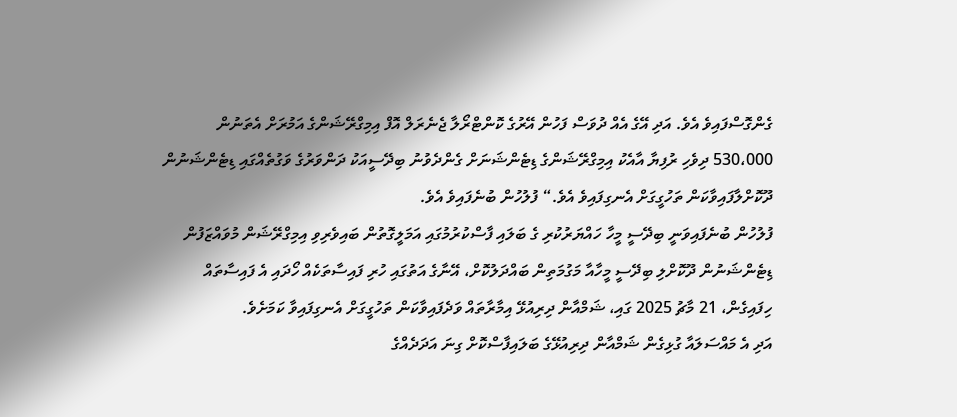ގެންގޮސްފައިވެ އެވެ. އަދި އޭގެ އެއް ދުވަސް ފަހުން އޭރުގެ ކޮންޓްރޯލާ ޖެނެރަލް އޮފް އިމިގްރޭޝަންގެ އަމުރަށް އެތަނުން 530،000 ދިވެހި ރުފިޔާ އާއެކު އިމިގްރޭޝަންގެ ޑިޓެންޝަނަށް ގެންދެވުނު ބިދޭސީއަކު ދަންވަރުގެ ވަގުތެއްގައި ޑިޓެންޝަނުން ދޫކޮށްލާފައިވާކަން ތަހުގީގަށް އެނގިފައިވެ އެވެ.“ ފުލުހުން ބުނެފައިވެ އެވެ.
ފުލުހުން ބުނެފައިވަނީ ބިދޭސީ މީހާ ހައްޔަރުކުރި ގެ ބަލައި ފާސްކުރުމުގައި އަމަލީގޮތުން ބައިވެރިވި އިމިގްރޭޝަން މުވައްޒަފުން ޑިޓެންޝަނުން ދޫކޮށްލި ބިދޭސީ މީހާއާ މަގުމަތިން ބައްދަލުކޮށް، އޭނާގެ އަތުގައި ހުރި ފައިސާތަކެއް ހޯދައި އެ ފައިސާތައް ހިފައިގެން، 21 މާޗު 2025 ގައި، ޝަމްއާން ދިރިއުޅޭ އިމާރާތައް ވަދެފައިވާކަން ތަހުގީގަށް އެނގިފައިވާ ކަމަށެވެ.
އަދި އެ މައްސަލައާ ގުޅިގެން ޝަމްއާން ދިރިއުޅޭގެ ބަލައިފާސްކޮށް ގިނަ އަދަދެއްގެ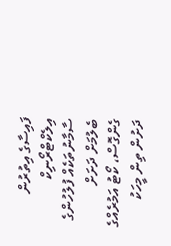ފައިސާގެ އިތުރުން އިލެކްޓްރޯނިކް ސާމާނުތަކެއް ފުލުހުންގެ ބެލުމަށް ދަށަށް ގެންގޮސް، ކޯޓު އަމުރެއްގެ ދަށުން ތިން މީހަކު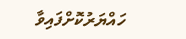ހައްޔަރުކޮށްފައިވާ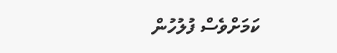ކަމަށްވެސް ފުލުހުން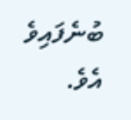ބުނެފައިވެ އެވެ.